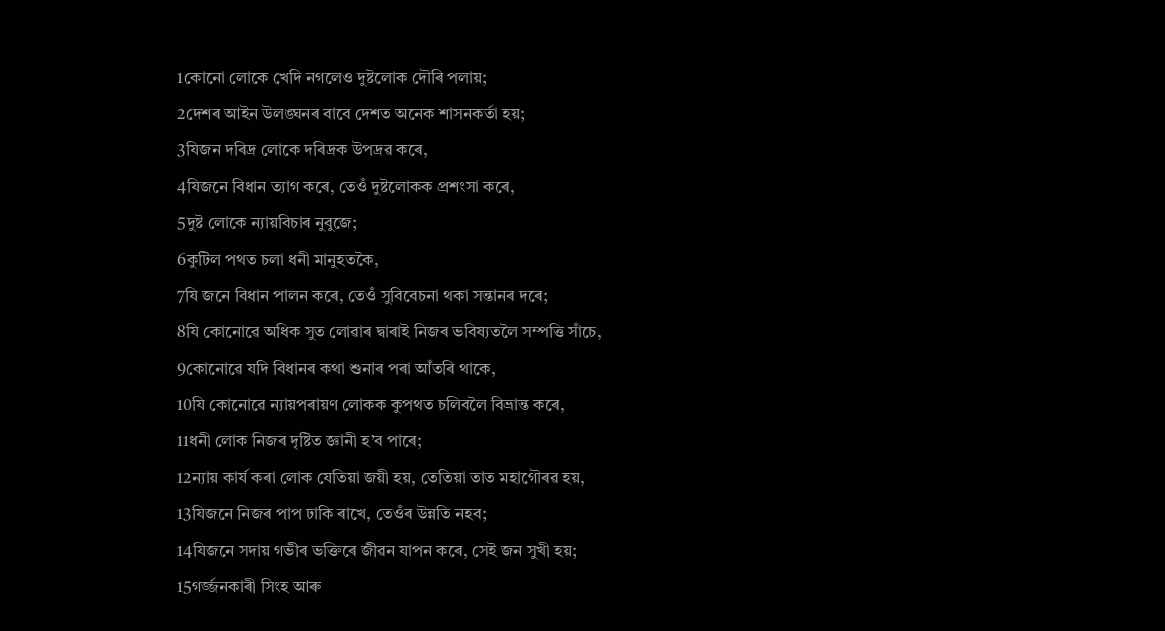1কোনো লোকে খেদি নগলেও দুষ্টলোক দৌৰি পলায়;
2দেশৰ আইন উলঙ্ঘনৰ বাবে দেশত অনেক শাসনকৰ্তা হয়;
3যিজন দৰিদ্ৰ লোকে দৰিদ্রক উপদ্ৰৱ কৰে,
4যিজনে বিধান ত্যাগ কৰে, তেওঁ দুষ্টলোকক প্ৰশংসা কৰে,
5দুষ্ট লোকে ন্যায়বিচাৰ নুবুজে;
6কুটিল পথত চলা ধনী মানুহতকৈ,
7যি জনে বিধান পালন কৰে, তেওঁ সুবিবেচনা থকা সন্তানৰ দৰে;
8যি কোনোৱে অধিক সুত লোৱাৰ দ্বাৰাই নিজৰ ভবিষ্যতলৈ সম্পত্তি সাঁচে,
9কোনোৱে যদি বিধানৰ কথা শুনাৰ পৰা আঁতৰি থাকে,
10যি কোনোৱে ন্যায়পৰায়ণ লোকক কুপথত চলিবলৈ বিভ্রান্ত কৰে,
11ধনী লোক নিজৰ দৃষ্টিত জ্ঞানী হ’ব পাৰে;
12ন্যায় কাৰ্য কৰা লোক যেতিয়া জয়ী হয়, তেতিয়া তাত মহাগৌৰৱ হয়,
13যিজনে নিজৰ পাপ ঢাকি ৰাখে, তেওঁৰ উন্নতি নহব;
14যিজনে সদায় গভীৰ ভক্তিৰে জীৱন যাপন কৰে, সেই জন সুখী হয়;
15গৰ্জ্জনকাৰী সিংহ আৰু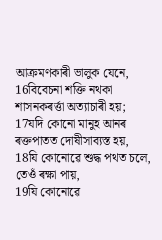আক্রমণকাৰী ভালুক যেনে,
16বিবেচনা শক্তি নথকা শাসনকৰৰ্ত্তা অত্যাচাৰী হয়;
17যদি কোনো মানুহ আনৰ ৰক্তপাতত দোষীসাব্যস্ত হয়,
18যি কোনোৱে শুদ্ধ পথত চলে, তেওঁ ৰক্ষা পায়,
19যি কোনোৱে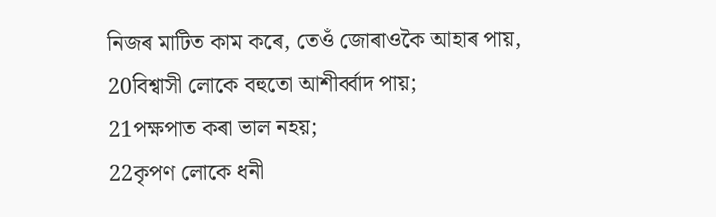নিজৰ মাটিত কাম কৰে, তেওঁ জোৰাওকৈ আহাৰ পায়,
20বিশ্বাসী লোকে বহুতো আশীৰ্ব্বাদ পায়;
21পক্ষপাত কৰা ভাল নহয়;
22কৃপণ লোকে ধনী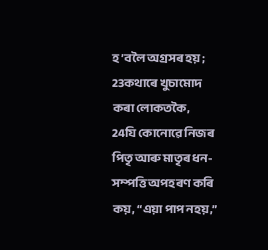হ’বলৈ অগ্রসৰ হয়;
23কথাৰে খুচামোদ কৰা লোকতকৈ,
24যি কোনোৱে নিজৰ পিতৃ আৰু মাতৃৰ ধন-সম্পত্তি অপহৰণ কৰি কয়, “এয়া পাপ নহয়,”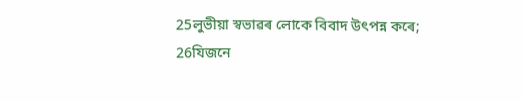25লুভীয়া স্বভাৱৰ লোকে বিবাদ উৎপন্ন কৰে;
26যিজনে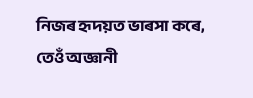নিজৰ হৃদয়ত ভাৰসা কৰে, তেওঁ অজ্ঞানী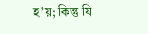হ’য়; কিন্তু যি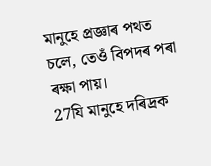মানুহে প্ৰজ্ঞাৰ পথত চলে, তেওঁ বিপদৰ পৰা ৰক্ষা পায়।
27যি মানুহে দৰিদ্ৰক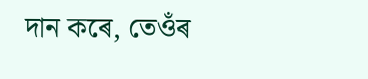দান কৰে, তেওঁৰ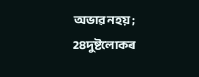অভাৱ নহয়;
28দুষ্টলোকৰ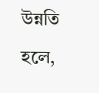উন্নতি হলে,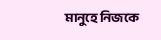মানুহে নিজকে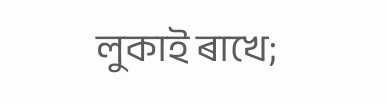লুকাই ৰাখে;